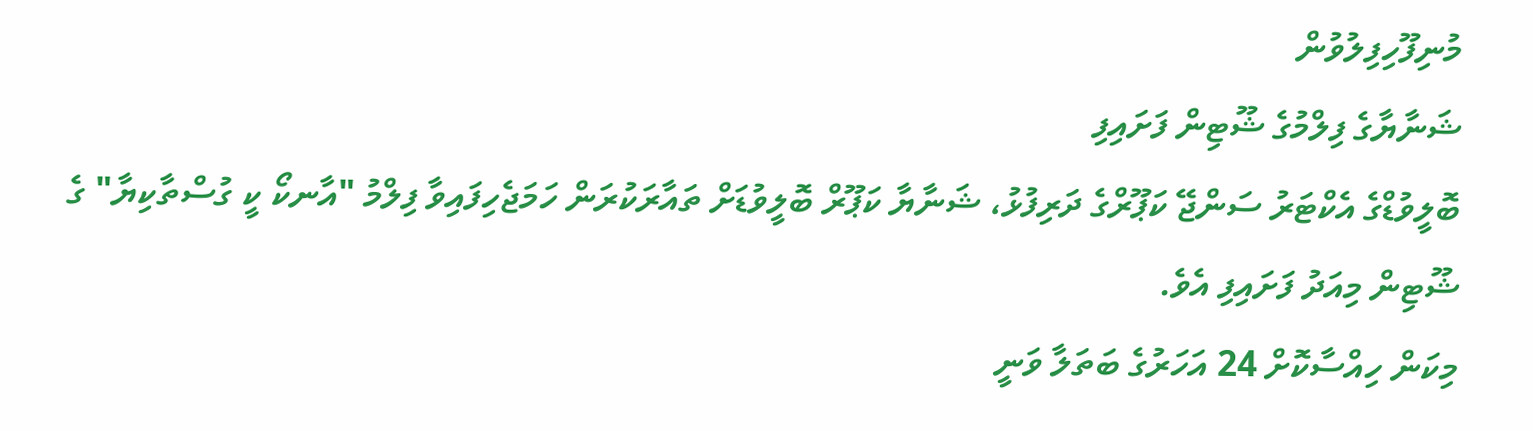މުނިފޫހިފިލުވުން
ޝަނާޔާގެ ފިލްމުގެ ޝޫޓިން ފަށައިފި
ބޮލީވުޑްގެ އެކްޓަރު ސަންޖޭ ކަޕޫރްގެ ދަރިފުޅު، ޝަނާޔާ ކަޕޫރް ބޮލީވުޑަށް ތައާރަކުރަން ހަމަޖެހިފައިވާ ފިލްމު "އާނކޯ ކީ ގުސްތާކިޔާ" ގެ ޝޫޓިން މިއަދު ފަށައިފި އެވެ.
މިކަން ހިއްސާކޮށް 24 އަހަރުގެ ބަތަލާ ވަނީ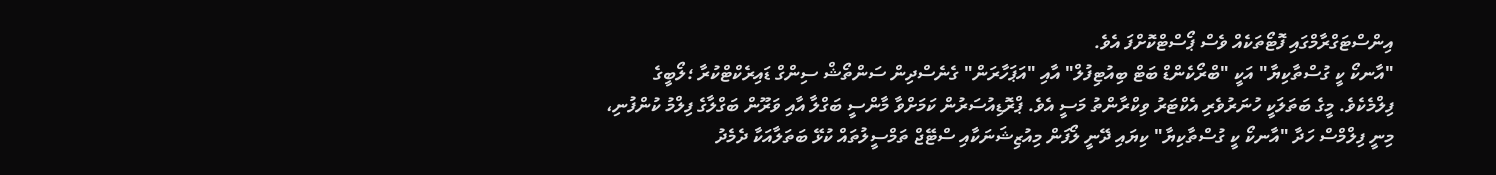އިންސްޓަގްރާމްގައި ފޮޓޯތަކެއް ވެސް ޕޯސްޓްކޮށްފަ އެވެ.
"އާނކޯ ކީ ގުސްތާކިޔާ" އަކީ "ބްރޯކެންޑް ބަޓް ބިއުޓިފުލް" އާއި "އަޕަހާރަން" ގެނެސްދިން ސަންތޯޝް ސިންގް ޑައިރެކްޓްކުރާ ؛ލޯބީގެ ފިލްމެކެވެ. މީގެ ބަތަލަކީ ހުނަރުވެރި އެކްޓަރު ވިކްރާންތު މަސީ އެވެ. ޕްރޮޑިއުސަރުން ކަމަށްވާ މާންސީ ބަގްލާ އާއި ވަރޫން ބަގްލާގެ ފިލްމު ކުންފުނި، މިނީ ފިލްމްސް ހަދާ "އާނކޯ ކީ ގުސްތާކިޔާ" ކިޔައި ދޭނީ ލޯފަން މިއުޒިޝަނަކާއި ސްޓޭޖް ތަމްސީލުތައް ކުޅޭ ބަތަލާއަކާ ދެމެދު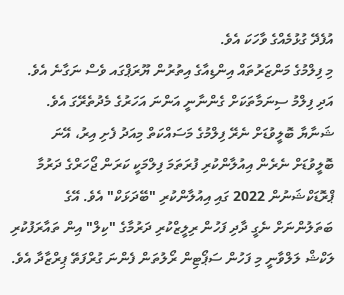އުފެދޭ ގުޅުމެއްގެ ވާހަކަ އެވެ.
މި ފިލްމުގެ މަންޒަރުތައް އިންޑިއާގެ އިތުރުން ޔޫރަޕްގައ ވެސް ނަގާނެ އެވެ. އަދި ފިލްމު ސިނަމާތަކަށް ގެންނާނީ އަންނަ އަހަރުގެ މެދުތެރޭގަ އެވެ.
ޝަނާޔާ ބޮލީވުޑަށް ނެރޭ ފިލްމުގެ މަސައްކަތް މިއަދު ފެށި އިރު، އޭނަ ބޮލީވުޑަށް ނެރެން އިއުލާންކުރި ފުރަތަމަ ފިލްމަކީ ކަރަން ޖޯހަރްގެ ދަރުމާ ޕްރޮޑަކްޝަނުން 2022 ގައި އިއުލާންކުރި "ބޭދަޅަކް" އެވެ. އޭގެ ބަތަލުންނަށް ނެގީ ދާދި ފަހުން ރިލީޒްކުރި ދަރުމާގެ "ކިލް" އިން ތައާރަފުކުރި ލަކްޝް ލަލްވާނީ މި ފަހުން ސަޕޯޓިން ރޯލުތަން ފެންނަ ގުރްފަތޭ ޕިރްޒާދާ އެވެ.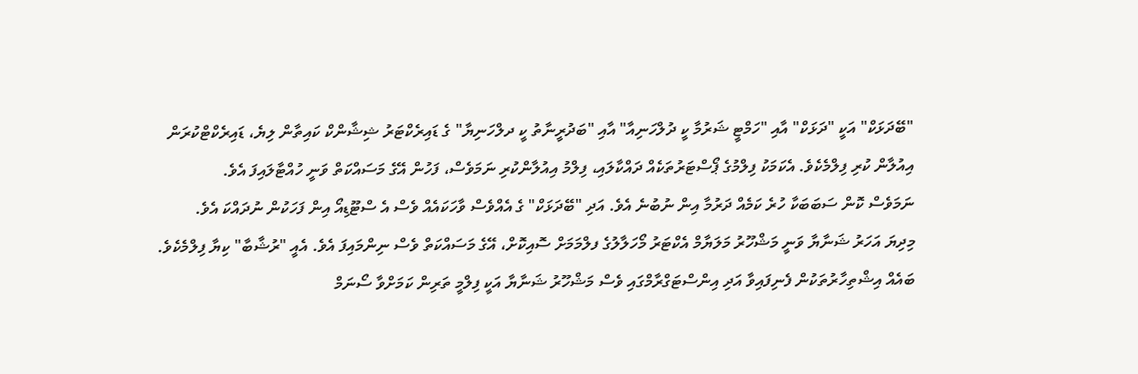"ބޭދަޅަކް" އަކީ "ދަޅަކް" އާއި "ހަމްޓީ ޝަރުމާ ކީ ދުލްހަނިއާ" އާއި "ބަދުރީނާތު ކީ ދލްހަނިޔާ" ގެ ޑައިރެކްޓަރު ޝިޝާންކް ކައިތާން ލިޔެ، ޑައިރެކްޓްކުރަން އިއުލާން ކުރި ފިލްމެކެވެ. އެކަމަކު ފިލްމުގެ ޕޯސްޓަރުތަކެއް ދައްކާލައި، ފިލްމު އިއުލާންކުރި ނަމަވެސް، ފަހުން އޭގެ މަސައްކަތް ވަނީ ހުއްޓާލައިފަ އެވެ.
ނަމަވެސް ކޮން ސަބަބަކާ ހުރެ ކަމެއް ދަރުމާ އިން ނުބުނެ އެވެ. އަދި "ބޭދަޅަކް" ގެ އެއްވެސް ވާހަކައެއް ވެސް އެ ސްޓޫޑިއޯ އިން ފަހަކުން ނުދައްކަ އެވެ.
މިދިޔަ އަހަރު ޝަނާޔާ ވަނީ މަޝްހޫރު މަލަޔާމް އެކްޓަރު މޯހަލާލުގެ ފލްމަމަށް ސޮއިކޮށް، އޭގެ މަސައްކަތް ވެސް ނިންމައިފަ އެވެ. އެއީ "ރުޝާބާ" ކިޔާ ފިލްމެކެވެ.
ބައެއް އިޝްތިހާރުތަކުން ފެނިފައިވާ އަދި އިންސްޓަގްރާމްގައި ވެސް މަޝްހޫރު ޝަނާޔާ އަކީ ފިލްމީ ތަރިން ކަމަށްވާ ސޯނަމް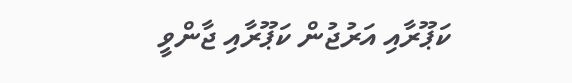ކަޕޫރާއި އަރުޖުން ކަޕޫރާއި ޖާންވީ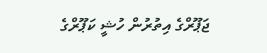ޖަޕޫރްގެ އިތުރުން ހުޝީ ކަޕޫރްގެ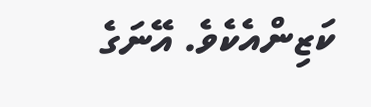ކަޒިންއެކެވެ. އޭނަގެ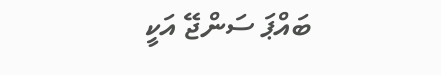ބައްޕަ ސަންޖޭ އަކީ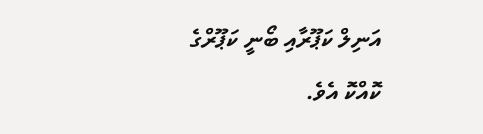އަނިލް ކަޕޫރާއި ބޯނީ ކަޕޫރްގެ ކޮއްކޮ އެވެ.